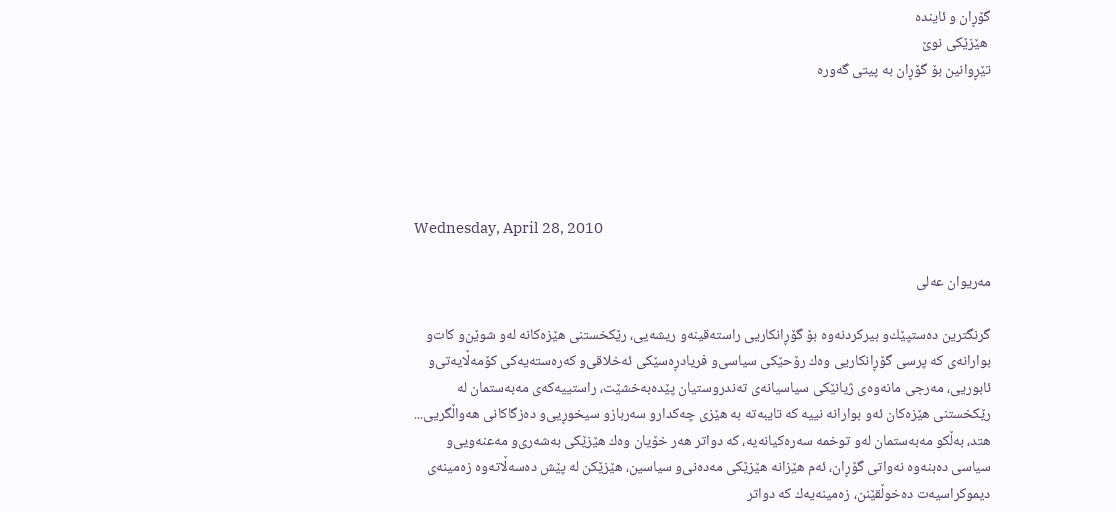گۆڕان و ئاینده‌
 هێزێكی نوێ‌
تێڕوانین بۆ گۆڕان به‌ پیتی گه‌وره‌





Wednesday, April 28, 2010

مه‌ریوان عه‌لی

گرنگترین ده‌ستپێك‌و بیركردنه‌وه‌ بۆ گۆڕانكاریی راسته‌قینه‌‌و ریشه‌یی، رێكخستنی هێزه‌كانه‌ له‌و شوێن‌و كات‌و بوارانه‌ی كه‌ پرسی گۆڕانكاریی وه‌ك رۆحێكی سیاسی‌و فریادڕه‌سێكی ئه‌خلاقی‌و كه‌ره‌سته‌یه‌كی كۆمه‌ڵایه‌تی‌و ئابوریی، مه‌رجی مانه‌وه‌ی ژیانێكی سیاسیانه‌ی ته‌ندروستیان پێده‌به‌خشێت، راستییه‌كه‌ی مه‌به‌ستمان له‌ رێكخستنی هێزه‌كان ئه‌و بوارانه‌ نییه‌ كه‌ تایبه‌ته‌ به‌ هێزی چه‌كدار‌و سه‌رباز‌و سیخوڕیی‌و ده‌زگاكانی هه‌واڵگریی... هتد، به‌ڵكو مه‌به‌ستمان له‌و توخمه‌ سه‌ره‌كیانه‌یه‌، كه‌ دواتر هه‌ر خۆیان وه‌ك هێزێكی به‌شه‌ری‌و مه‌عنه‌ویی‌و سیاسی ده‌بنه‌وه‌ نه‌واتی گۆڕان، ئه‌م هێزانه‌ هێزێكی مه‌ده‌نی‌و سیاسین، هێزێكن له‌ پێش ده‌سه‌ڵاته‌وه‌ زه‌مینه‌ی دیموكراسیه‌ت ده‌خوڵقێنن، زه‌مینه‌یه‌ك كه‌ دواتر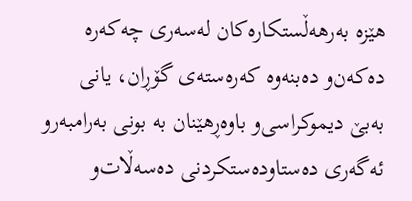هێزه‌ به‌رهه‌ڵستكاره‌كان له‌سه‌ری چه‌كه‌ره‌ ده‌كه‌ن‌و ده‌بنه‌وه‌ كه‌ره‌سته‌ی گۆڕان، یانی به‌بێ‌ دیموكراسی‌و باوه‌ڕهێنان به‌ بونی به‌رامبه‌ر‌و ئه‌گه‌ری ده‌ستاوده‌ستكردنی ده‌سه‌ڵات‌و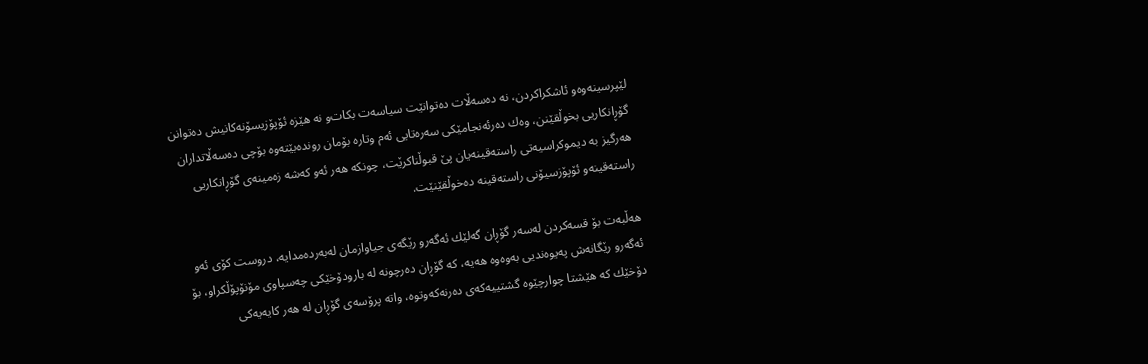لێپرسینه‌وه‌‌و ئاشكراكردن، نه‌ ده‌سه‌ڵات ده‌توانێت سیاسه‌ت بكات‌و نه‌ هێزه‌ ئۆپۆزیسۆنه‌كانیش ده‌توانن گۆڕانكاریی بخوڵقێنن، وه‌ك ده‌رئه‌نجامێكی سه‌ره‌تایی ئه‌م وتاره‌ بۆمان رونده‌بێته‌وه‌ بۆچی ده‌سه‌ڵاتداران هه‌رگیز به‌ دیموكراسیه‌تی راسته‌قینه‌یان پێ‌ قبوڵناكرێت، چونكه‌ هه‌ر ئه‌و كه‌شه‌ زه‌مینه‌ی گۆڕانكاریی راسته‌قینه‌‌و ئۆپۆزسیۆنی راسته‌قینه‌ ده‌خوڵقێنێت.

هه‌ڵبه‌ت بۆ قسه‌كردن له‌سه‌ر گۆڕان گه‌لێك ئه‌گه‌ر‌و رێگه‌ی جیاوازمان له‌به‌رده‌مدایه‌، دروست كۆی ئه‌و ئه‌گه‌ر‌و رێگانه‌ش په‌یوه‌ندیی به‌وه‌وه‌ هه‌یه‌، كه‌ گۆڕان ده‌رچونه‌ له‌ بارودۆخێكی چه‌سپاوی مۆنۆپۆڵكراو، بۆ دۆخێك كه‌ هێشتا چوارچێوه‌ گشتییه‌كه‌ی ده‌رنه‌كه‌وتوه‌، واته‌ پرۆسه‌ی گۆڕان له‌ هه‌ر كایه‌یه‌كی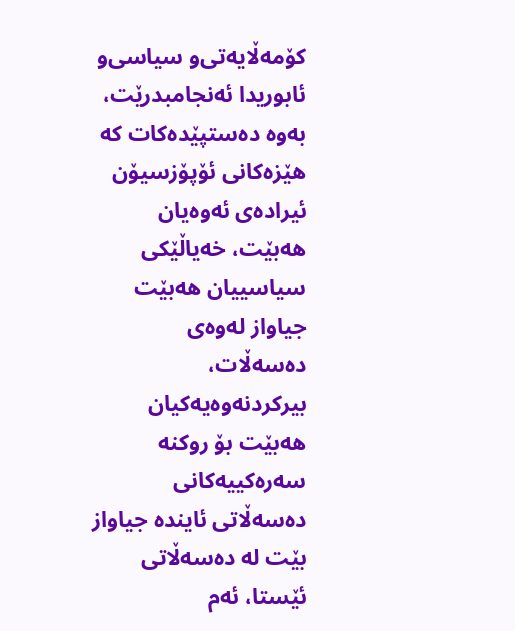كۆمه‌ڵایه‌تی‌و سیاسی‌و ئابوریدا ئه‌نجامبدرێت، به‌وه‌ ده‌ستپێده‌كات كه‌ هێزه‌كانی ئۆپۆزسیۆن ئیراده‌ی ئه‌وه‌یان هه‌بێت، خه‌یاڵێكی سیاسییان هه‌بێت جیاواز له‌وه‌ی ده‌سه‌ڵات، بیركردنه‌وه‌یه‌كیان هه‌بێت بۆ روكنه‌ سه‌ره‌كییه‌كانی ده‌سه‌ڵاتی ئاینده‌ جیاواز بێت له‌ ده‌سه‌ڵاتی ئێستا، ئه‌م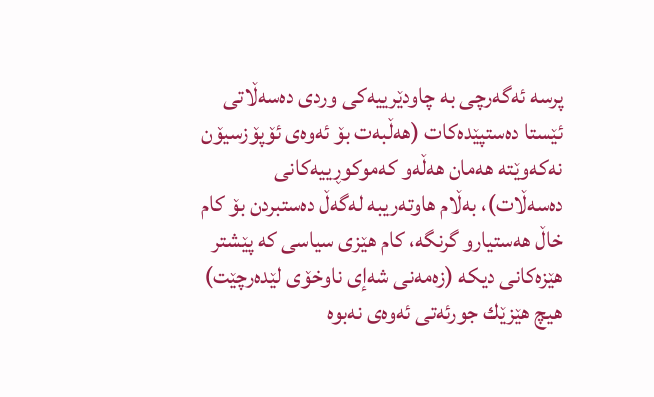پرسه‌ ئه‌گه‌رچی به‌ چاودێرییه‌كی وردی ده‌سه‌ڵاتی ئێستا ده‌ستپێده‌كات (هه‌ڵبه‌ت بۆ ئه‌وه‌ی ئۆپۆزسیۆن نه‌كه‌وێته‌ هه‌مان هه‌ڵه‌‌و كه‌موكوڕییه‌كانی ده‌سه‌ڵات)، به‌ڵام هاوته‌ریبه‌ له‌گه‌ڵ‌ ده‌ستبردن بۆ كام خاڵ‌ هه‌ستیار‌و گرنگه‌، كام هێزی سیاسی كه‌ پێشتر هێزه‌كانی دیكه‌ (زه‌مه‌نی شه‌إی ناوخۆی لێده‌رچێت) هیچ هێزێك جورئه‌تی ئه‌وه‌ی نه‌بوه‌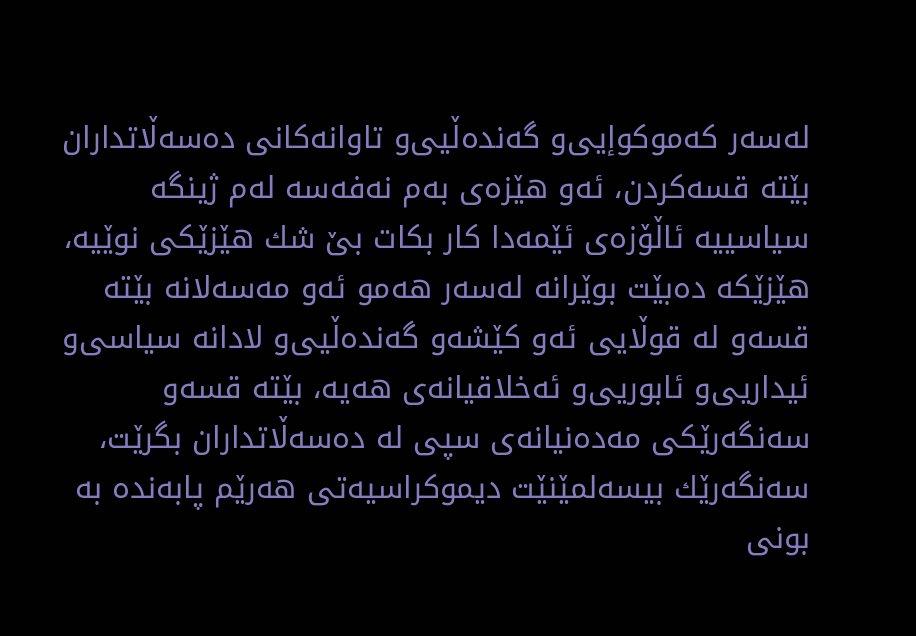له‌سه‌ر كه‌موكوإیی‌و گه‌نده‌ڵیی‌و تاوانه‌كانی ده‌سه‌ڵاتداران بێته‌ قسه‌كردن، ئه‌و هێزه‌ی به‌م نه‌فه‌سه‌ له‌م ژینگه‌ سیاسییه‌ ئاڵۆزه‌ی ئێمه‌دا كار بكات بێ‌ شك هێزێكی نوێیه‌، هێزێكه‌ ده‌بێت بوێرانه‌ له‌سه‌ر هه‌مو ئه‌و مه‌سه‌لانه‌ بێته‌ قسه‌‌و له‌ قوڵایی ئه‌و كێشه‌‌و گه‌نده‌ڵیی‌و لادانه‌ سیاسی‌و ئیداریی‌و ئابوریی‌و ئه‌خلاقیانه‌ی هه‌یه‌، بێته‌ قسه‌‌و سه‌نگه‌رێكی مه‌ده‌نیانه‌ی سپی له‌ ده‌سه‌ڵاتداران بگرێت، سه‌نگه‌رێك بیسه‌لمێنێت دیموكراسیه‌تی هه‌رێم پابه‌نده‌ به‌ بونی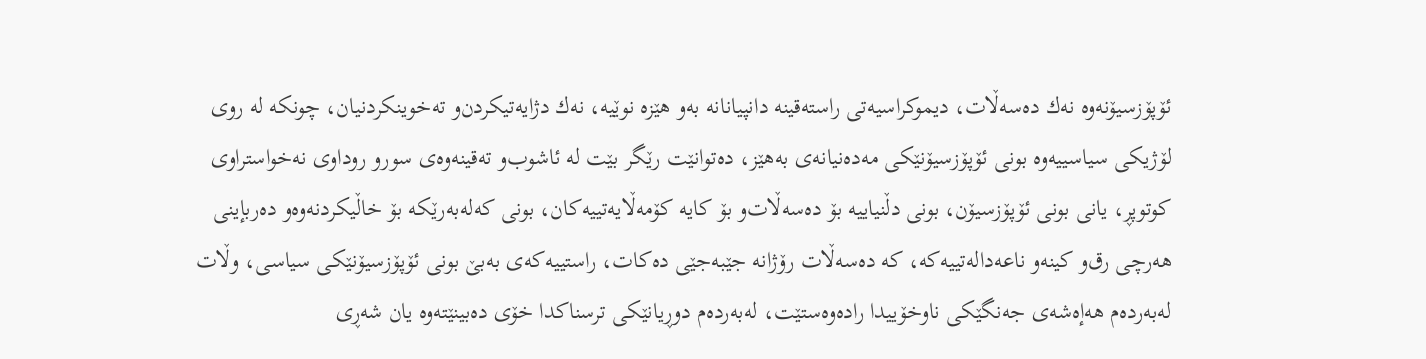ئۆپۆزسیۆنه‌وه‌ نه‌ك ده‌سه‌ڵات، دیموكراسیه‌تی راسته‌قینه‌ دانپیانانه‌ به‌و هێزه‌ نوێیه‌، نه‌ك دژایه‌تیكردن‌و ته‌خوینكردنیان، چونكه‌ له‌ روی لۆژیكی سیاسییه‌وه‌ بونی ئۆپۆزسیۆنێكی مه‌ده‌نیانه‌ی به‌هێز، ده‌توانێت رێگر بێت له‌ ئاشوب‌و ته‌قینه‌وه‌ی سور‌و روداوی نه‌خواستراوی كوتوپڕ، یانی بونی ئۆپۆزسیۆن، بونی دڵنیاییه‌ بۆ ده‌سه‌ڵات‌و بۆ كایه‌ كۆمه‌ڵایه‌تییه‌كان، بونی كه‌له‌به‌رێكه‌ بۆ خاڵیكردنه‌وه‌‌و ده‌ربإینی هه‌رچی رق‌و كینه‌‌و ناعه‌داله‌تییه‌كه‌، كه‌ ده‌سه‌ڵات رۆژانه‌ جێبه‌جێی‌ ده‌كات، راستییه‌كه‌ی به‌بێ‌ بونی ئۆپۆزسیۆنێكی سیاسی، وڵات له‌به‌رده‌م هه‌إه‌شه‌ی جه‌نگێكی ناوخۆییدا راده‌وه‌ستێت، له‌به‌رده‌م دوڕیانێكی ترسناكدا خۆی ده‌بینێته‌وه‌ یان شه‌ڕی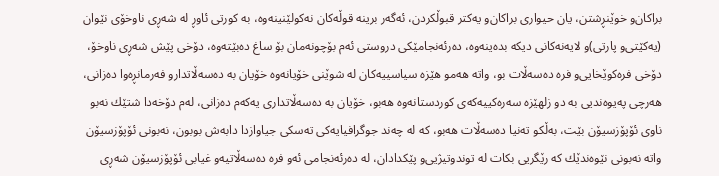براكان‌و خوێنڕشتن، یان حیواری براكان‌و یه‌كتر قبوڵكردن، ئه‌گه‌ر برینه‌ قوڵه‌كان نه‌كولێنینه‌وه‌، به‌ كورتی ئاوڕ له‌ شه‌ڕی ناوخۆی نێوان (یه‌كێتی‌و پارتی)و لایه‌نه‌كانی دیكه‌ بده‌ینه‌وه‌، ده‌رئه‌نجامێكی دروستی ئه‌م بۆچونه‌مان بۆ ساغ ده‌بێته‌وه‌، دۆخی پێش شه‌ڕی ناوخۆ، دۆخی فره‌كوێخایی‌و فره‌ ده‌سه‌ڵات بو، واته‌ هه‌مو هێزه‌ سیاسییه‌كان له‌ شوێنی خۆیانه‌وه‌ خۆیان به‌ ده‌سه‌ڵاتدار‌و فه‌رمانڕه‌وا ده‌زانی، هه‌رچی په‌یوه‌ندیی به‌ دو زلهێزه‌ سه‌ره‌كییه‌كه‌ی كوردستانه‌وه‌ هه‌بو، خۆیان به‌ ده‌سه‌ڵاتداری یه‌كه‌م ده‌زانی، له‌م دۆخه‌دا شتێك نه‌بو ناوی ئۆپۆزسیۆن بێت، به‌ڵكو ته‌نیا ده‌سه‌ڵات هه‌بو، كه‌ له‌ چه‌ند جوگرافیایه‌كی ته‌سكی جیاوازدا دابه‌ش بوبون، نه‌بونی ئۆپۆزسیۆن واته‌ نه‌بونی نێوه‌ندێك كه‌ رێگریی بكات له‌ توندوتیژیی‌و پێكدادان، له‌ ده‌رئه‌نجامی ئه‌و فره‌ ده‌سه‌ڵاتیه‌‌و غیابی ئۆپۆزسیۆن شه‌ڕی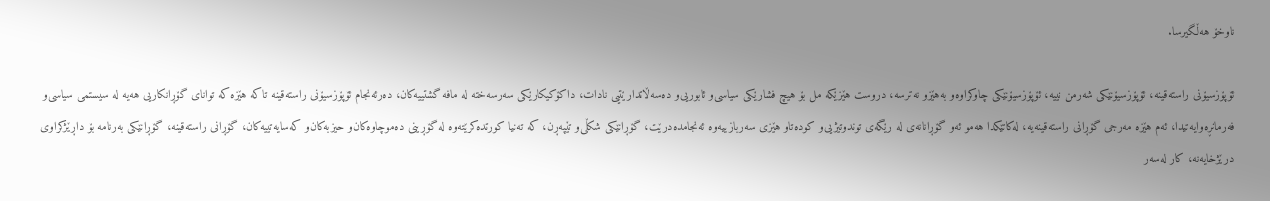ناوخۆ هه‌ڵگیرسا.

ئۆپۆزسیۆنی راسته‌قینه‌، ئۆپۆزسیۆنێكی شه‌رمن نییه‌، ئۆپۆزسیۆنێكی چاوكراوه‌‌و به‌هێز‌و نه‌ترسه‌، دروست هێزێكه‌ مل بۆ هیچ فشارێكی سیاسی‌و ئابوریی‌و ده‌سه‌ڵاتدارێتیی نادات، داكۆكیكارێكی سه‌رسه‌خته‌ له‌ مافه‌ گشتییه‌كان، ده‌رئه‌نجام ئۆپۆزسیۆنی راسته‌قینه‌ تاكه‌ هێزه‌ كه‌ توانای گۆڕانكاریی هه‌یه‌ له‌ سیستمی سیاسی‌و فه‌رمانڕه‌وایه‌تیدا، ئه‌م هێزه‌ مه‌رجی گۆڕانی راسته‌قینه‌یه‌، له‌كاتێكدا هه‌مو ئه‌و گۆڕانانه‌ی له‌ رێگه‌ی توندوتیژیی‌و كوده‌تا‌و هێزی سه‌ربازییه‌وه‌ ئه‌نجامده‌درێت، گۆڕانێكی شكڵی‌و تێپه‌ڕن، كه‌ ته‌نیا كورتده‌كرێته‌وه‌ له‌ گۆڕینی ده‌موچاوه‌كان‌و حیزبه‌كان‌و كه‌سایه‌تییه‌كان، گۆڕانی راسته‌قینه‌، گۆڕانێكی به‌رنامه‌ بۆ داڕێژكراوی درێژخایه‌نه‌، كار له‌سه‌ر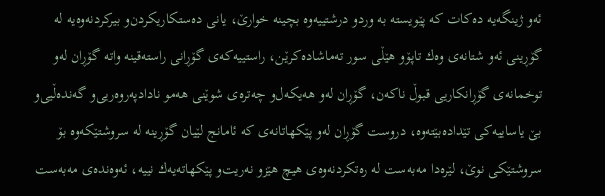ئه‌و ژینگه‌یه‌ ده‌كات كه‌ پێویسته‌ به‌ وردو درشتییه‌وه‌ بچینه‌ خوارێ‌، یانی ده‌ستكاریكردن‌و بیركردنه‌وه‌یه‌ له‌ گۆڕینی ئه‌و شتانه‌ی وه‌ك تاپۆو هێڵی سور ته‌ماشاده‌كرێن، راستییه‌كه‌ی گۆڕانی راسته‌قینه‌ واته‌ گۆڕان له‌و توخمانه‌ی گۆڕانكاریی قبوڵ‌ ناكه‌ن، گۆڕان له‌و هه‌یكه‌ل‌و چه‌تره‌ی شوێنی هه‌مو نادادپه‌روه‌ریی‌و گه‌نده‌ڵیی‌و بێ‌ یاساییه‌كی تێداده‌بێته‌وه‌، دروست گۆڕان له‌و پێكهاتانه‌ی كه‌ ئامانج لێیان گۆڕینه‌ له‌ سروشتێكه‌وه‌ بۆ سروشتێكی نوێ‌، لێره‌دا مه‌به‌ست له‌ ره‌تكردنه‌وه‌ی هیچ هێز‌و نه‌ریت‌و پێكهاته‌یه‌ك نییه‌، ئه‌وه‌نده‌ی مه‌به‌ست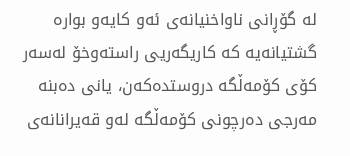له‌ گۆڕانی ناواخنیانه‌ی ئه‌و كایه‌‌و بواره‌ گشتیانه‌یه‌ كه‌ كاریگه‌ریی راسته‌وخۆ له‌سه‌ر كۆی كۆمه‌ڵگه‌ دروستده‌كه‌ن، یانی ده‌بنه‌ مه‌رجی ده‌رچونی كۆمه‌ڵگه‌ له‌و قه‌یرانانه‌ی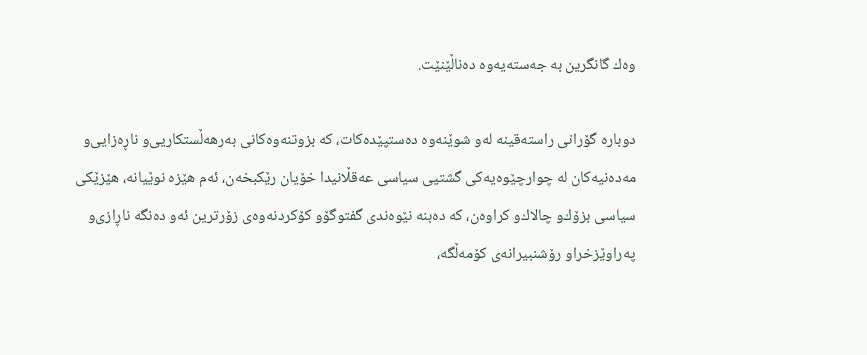وه‌ك گانگرین به‌ جه‌سته‌یه‌وه‌ ده‌ناڵێنێت.

دوباره‌ گۆرانی راسته‌قینه‌ له‌و شوێنه‌وه‌ ده‌ستپێده‌كات، كه‌ بزوتنه‌وه‌كانی به‌رهه‌ڵستكاریی‌‌و ناڕه‌زایی‌و مه‌ده‌نیه‌كان له‌ چوارچێوه‌یه‌كی گشتیی سیاسی عه‌قڵانیدا خۆیان رێكبخه‌ن، ئه‌م هێزه‌ نوێیانه‌، هێزێكی سیاسی بزۆك‌و چالاك‌و كراوه‌ن، كه‌ ده‌بنه‌ نێوه‌ندی گفتوگۆ‌و كۆكردنه‌وه‌ی زۆرترین ئه‌و ده‌نگه‌ ناڕازی‌و په‌راوێزخراو رۆشنبیرانه‌ی كۆمه‌ڵگه‌،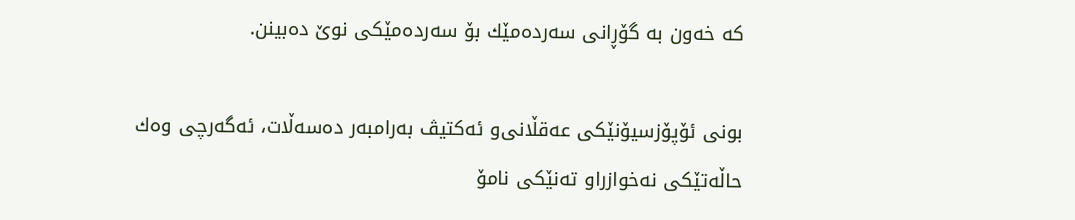كه‌ خه‌ون به‌ گۆڕانی سه‌رده‌مێك بۆ سه‌رده‌مێكی نوێ‌ ده‌بینن.

بونی ئۆپۆزسیۆنێكی عه‌قڵانی‌و ئه‌كتیڤ به‌رامبه‌ر ده‌سه‌ڵات، ئه‌گه‌رچی وه‌ك حاڵه‌تێكی نه‌خوازراو ته‌نێكی نامۆ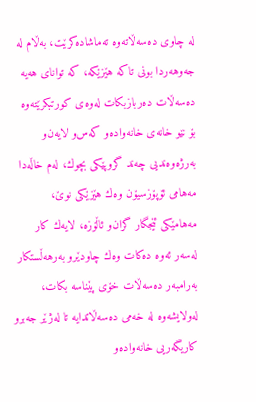له‌ چاوی ده‌سه‌ڵاته‌وه‌ ته‌ماشاده‌كرێت، به‌ڵام له‌ جه‌وهه‌ردا بونی تاكه‌ هێزێكه‌، كه‌ توانای هه‌یه‌ ده‌سه‌ڵات ده‌ربازبكات له‌وه‌ی كورتبكرێته‌وه‌ بۆ نێو خانه‌ی خانه‌واده‌‌و كه‌س‌و لایه‌ن‌و به‌رژه‌وه‌ندیی چه‌ند گروپێكی بچوك، له‌م خاڵه‌دا مه‌هامی ئۆپۆزسیۆن وه‌ك هێزێكی نوێ‌، مه‌هامێكی ئێجگار گران‌و ئاڵۆزه‌، لایه‌ك كار له‌سه‌ر ئه‌وه‌ ده‌كات وه‌ك چاودێر‌و به‌رهه‌ڵستكار به‌رامبه‌ر ده‌سه‌ڵات خۆی پێناسه‌ بكات، له‌ولایشه‌وه‌ له‌ خه‌می ده‌سه‌ڵاتدایه‌ تا له‌ژێر جه‌برو كاریگه‌ریی خانه‌واده‌‌و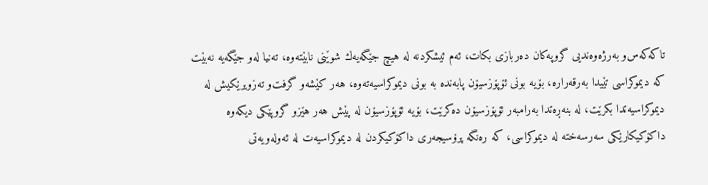تاكه‌كه‌س‌و به‌رژه‌وه‌ندیی گروپه‌كان ده‌ربازی بكات، ئه‌م ئیشكردنه‌ له‌ هیچ جێگه‌یه‌ك شوێنی نابێته‌وه‌، ته‌نیا له‌و جێگه‌یه‌ نه‌بێت كه‌ دیموكراسی تێیدا به‌رقه‌راره‌، بۆیه‌ بونی ئۆپۆزسیۆن پابه‌نده‌ به‌ بونی دیموكراسیه‌ته‌وه‌، هه‌ر كێشه‌‌و گرفت‌و ته‌زویرێكیش له‌ دیموكراسیه‌تدا بكرێت، له‌ بنه‌ڕه‌تدا به‌رامبه‌ر ئۆپۆزسیۆن ده‌كرێت، بۆیه‌ ئۆپۆزسیۆن له‌ پێش هه‌ر هێزو گروپێكی دیكه‌وه‌ داكۆكیكارێكی سه‌رسه‌خته‌ له‌ دیموكراسی، كه‌ ره‌نگه‌ پرۆسیجه‌ری داكۆكیكردن له‌ دیموكراسیه‌ت له‌ ئه‌وله‌ویه‌تی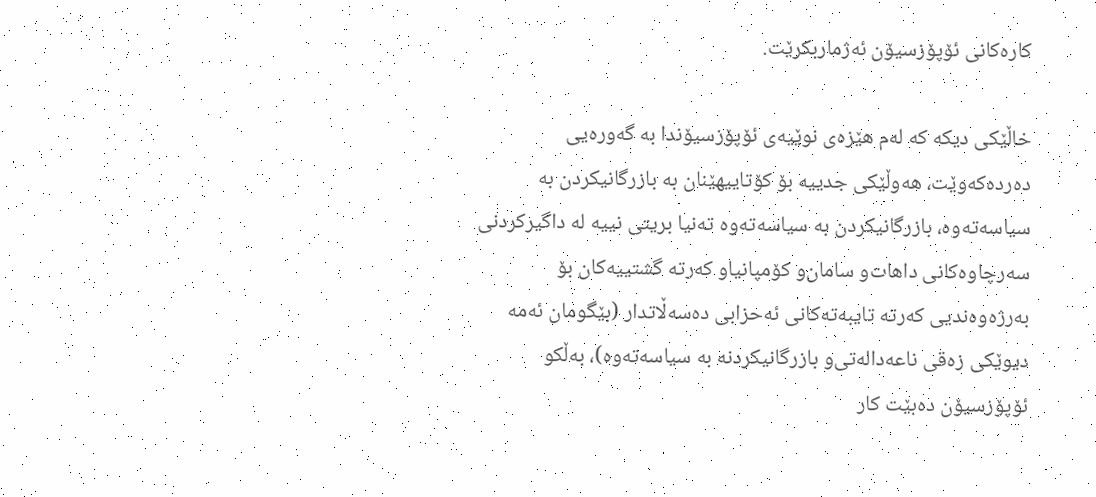كاره‌كانی ئۆپۆزسیۆن ئه‌ژماربكرێت.

خاڵێكی دیكه‌ كه‌ له‌م هێزه‌ی نوێیه‌ی ئۆپۆزسیۆندا به‌ گه‌وره‌یی ده‌رده‌كه‌وێت، هه‌وڵێكی جدییه‌ بۆ كۆتاییهێنان به‌ بازرگانیكردن به‌ سیاسه‌ته‌وه‌، بازرگانیكردن به‌ سیاسه‌ته‌وه‌ ته‌نیا بریتی نییه‌ له‌ داگیركردنی سه‌رچاوه‌كانی داهات‌و سامان‌و كۆمپانیا‌و كه‌رته‌ گشتییه‌كان بۆ به‌رژه‌وه‌ندیی كه‌رته‌ تایبه‌ته‌كانی ئه‌حزابی ده‌سه‌ڵاتدار (بێگومان ئه‌مه‌ دیوێكی زه‌قی ناعه‌داله‌تی‌و بازرگانیكردنه‌ به‌ سیاسه‌ته‌وه‌)، به‌ڵكو ئۆپۆزسیۆن ده‌بێت كار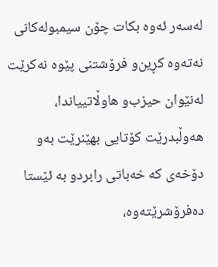له‌سه‌ر ئه‌وه‌ بكات چۆن سیمبوله‌كانی نه‌ته‌وه‌ كڕین‌و فرۆشتنی پێوه‌ نه‌كرێت له‌نێوان حیزب‌و هاوڵاتییاندا، هه‌وڵبدرێت كۆتایی بهێنرێت به‌و دۆخه‌ی كه‌ خه‌باتی رابردو به‌ ئێستا ده‌فرۆشرێته‌وه‌،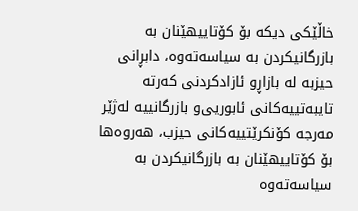خاڵێكی دیكه‌ بۆ كۆتاییهێنان به‌ بازرگانیكردن به‌ سیاسه‌ته‌وه‌، دابڕانی حیزبه‌ له‌ بازاڕ‌و ئازادكردنی كه‌رته‌ تایبه‌تییه‌كانی ئابوریی‌و بازرگانییه‌ له‌ژێر مه‌رجه‌ كۆنكرێتییه‌كانی حیزب، هه‌روه‌ها بۆ كۆتاییهێنان به‌ بازرگانیكردن به‌ سیاسه‌ته‌وه‌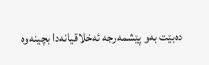ده‌بێت به‌و پێشمه‌رجه‌ ئه‌خلاقیانه‌دا بچینه‌وه‌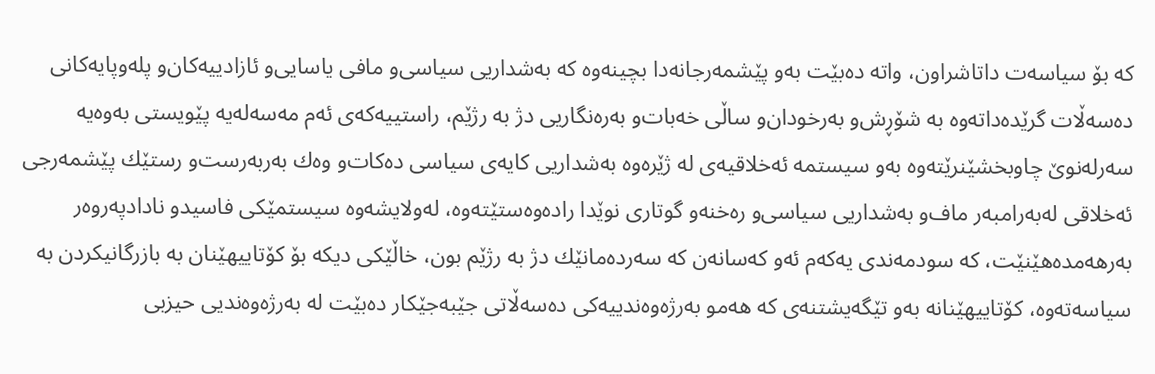كه‌ بۆ سیاسه‌ت داتاشراون، واته‌ ده‌بێت به‌و پێشمه‌رجانه‌دا بچینه‌وه‌ كه‌ به‌شداریی سیاسی‌و مافی یاسایی‌و ئازادییه‌كان‌و پله‌وپایه‌كانی ده‌سه‌ڵات گرێده‌داته‌وه‌ به‌ شۆڕش‌و به‌رخودان‌و ساڵی خه‌بات‌و به‌ره‌نگاریی دژ به‌ رژێم، راستییه‌كه‌ی ئه‌م مه‌سه‌له‌یه‌ پێویستی به‌وه‌یه‌ سه‌رله‌نوێ‌ چاوبخشێنرێته‌وه‌ به‌و سیستمه‌ ئه‌خلاقیه‌ی له‌ ژێره‌وه‌ به‌شداریی كایه‌ی سیاسی ده‌كات‌و وه‌ك به‌ربه‌رست‌و رستێك پێشمه‌رجی ئه‌خلاقی له‌به‌رامبه‌ر ماف‌و به‌شداریی سیاسی‌و ره‌خنه‌‌و گوتاری نوێدا راده‌وه‌ستێته‌وه‌، له‌ولایشه‌وه‌ سیستمێكی فاسید‌و نادادپه‌روه‌ر به‌رهه‌مده‌هێنێت، كه‌ سودمه‌ندی یه‌كه‌م ئه‌و كه‌سانه‌ن كه‌ سه‌رده‌مانێك دژ به‌ رژێم بون، خاڵێكی دیكه‌ بۆ كۆتاییهێنان به‌ بازرگانیكردن به‌ سیاسه‌ته‌وه‌، كۆتاییهێنانه‌ به‌و تێگه‌یشتنه‌ی كه‌ هه‌مو به‌رژه‌وه‌ندییه‌كی ده‌سه‌ڵاتی جێبه‌جێكار ده‌بێت له‌ به‌رژه‌وه‌ندیی حیزبی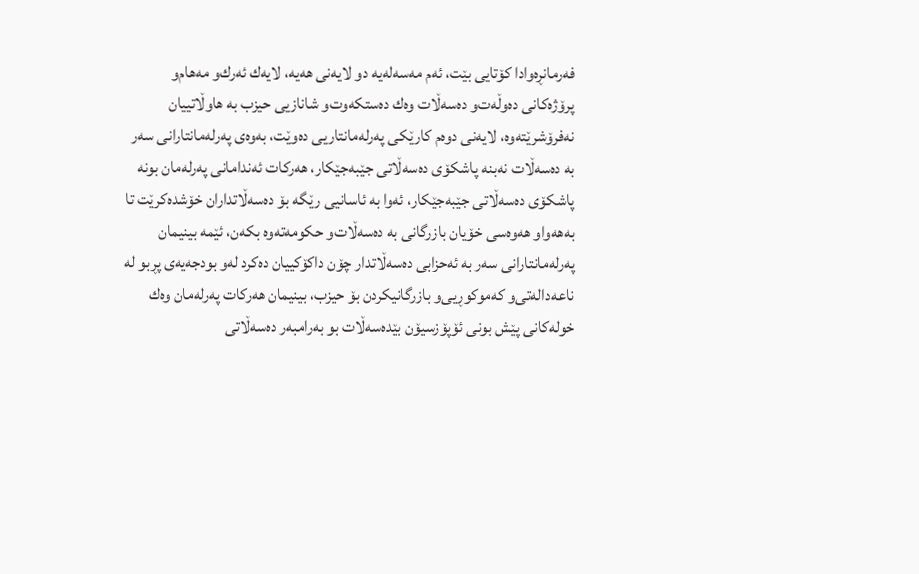فه‌رمانڕه‌وادا كۆتایی بێت، ئه‌م مه‌سه‌له‌یه‌ دو لایه‌نی هه‌یه‌، لایه‌ك ئه‌رك‌و مه‌هام‌و پرۆژه‌كانی ده‌وڵه‌ت‌و ده‌سه‌ڵات وه‌ك ده‌ستكه‌وت‌و شانازیی حیزب به‌ هاوڵاتییان نه‌فرۆشرێته‌وه‌، لایه‌نی دوه‌م كارێكی په‌رله‌مانتاریی ده‌وێت، به‌وه‌ی په‌رله‌مانتارانی سه‌ر به‌ ده‌سه‌ڵات نه‌بنه‌ پاشكۆی ده‌سه‌ڵاتی جێبه‌جێكار، هه‌ركات ئه‌ندامانی په‌رله‌مان بونه‌ پاشكۆی ده‌سه‌ڵاتی جێبه‌جێكار، ئه‌وا به‌ ئاسانیی رێگه‌ بۆ ده‌سه‌ڵاتداران خۆشده‌كرێت تا به‌هه‌واو هه‌وه‌سی خۆیان بازرگانی به‌ ده‌سه‌ڵات‌و حكومه‌ته‌وه‌ بكه‌ن، ئێمه‌ بینیمان په‌رله‌مانتارانی سه‌ر به‌ ئه‌حزابی ده‌سه‌ڵاتدار چۆن داكۆكییان ده‌كرد له‌و بودجه‌یه‌ی پڕبو له‌ ناعه‌داله‌تی‌و كه‌موكوڕیی‌و بازرگانیكردن بۆ حیزب، بینیمان هه‌ركات په‌رله‌مان وه‌ك خوله‌كانی پێش بونی ئۆپۆزسیۆن بێده‌سه‌ڵات بو به‌رامبه‌ر ده‌سه‌ڵاتی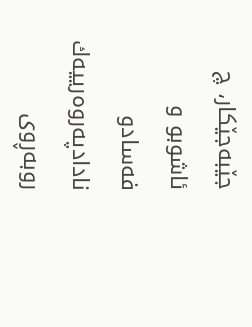جێبه‌جێكار، چ ئاشوبو و فه‌ساد‌و نادادپه‌روه‌رییه‌ك روبه‌ڕوی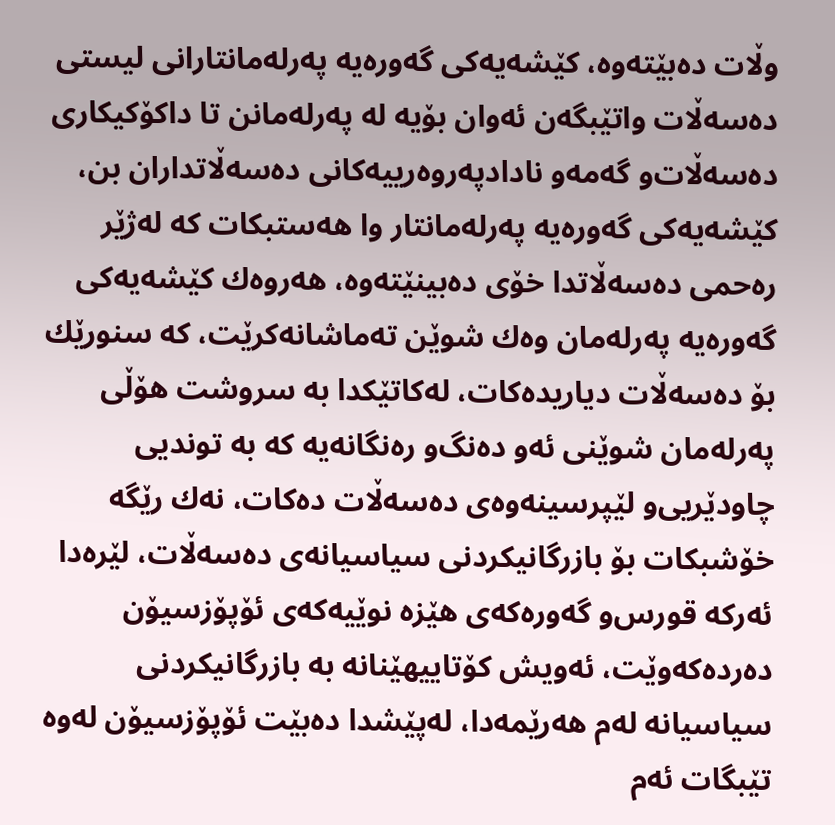وڵات ده‌بێته‌وه‌، كێشه‌یه‌كی گه‌وره‌یه‌ په‌رله‌مانتارانی لیستی ده‌سه‌ڵات واتێبگه‌ن ئه‌وان بۆیه‌ له‌ په‌رله‌مانن تا داكۆكیكاری ده‌سه‌ڵات‌و گه‌مه‌‌و نادادپه‌روه‌رییه‌كانی ده‌سه‌ڵاتداران بن، كێشه‌یه‌كی گه‌وره‌یه‌ په‌رله‌مانتار وا هه‌ستبكات كه‌ له‌ژێر ره‌حمی ده‌سه‌ڵاتدا خۆی ده‌بینێته‌وه‌، هه‌روه‌ك كێشه‌یه‌كی گه‌وره‌یه‌ په‌رله‌مان وه‌ك شوێن ته‌ماشانه‌كرێت، كه‌ سنورێك بۆ ده‌سه‌ڵات دیاریده‌كات، له‌كاتێكدا به‌ سروشت هۆڵی په‌رله‌مان شوێنی ئه‌و ده‌نگ‌و ره‌نگانه‌یه‌ كه‌ به‌ توندیی چاودێریی‌و لێپرسینه‌وه‌ی ده‌سه‌ڵات ده‌كات، نه‌ك رێگه‌ خۆشبكات بۆ بازرگانیكردنی سیاسیانه‌ی ده‌سه‌ڵات، لێره‌دا ئه‌ركه‌ قورس‌و گه‌وره‌كه‌ی هێزه‌ نوێیه‌كه‌ی ئۆپۆزسیۆن ده‌رده‌كه‌وێت، ئه‌ویش كۆتاییهێنانه‌ به‌ بازرگانیكردنی سیاسیانه‌ له‌م هه‌رێمه‌دا، له‌پێشدا ده‌بێت ئۆپۆزسیۆن له‌وه‌ تێبگات ئه‌م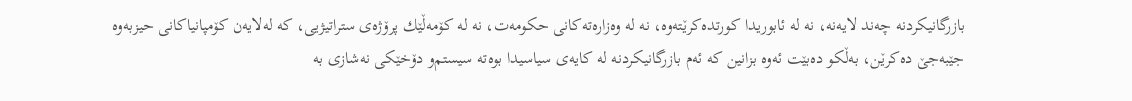بازرگانیكردنه‌ چه‌ند لایه‌نه‌، نه‌ له‌ ئابوریدا كورتده‌كرێته‌وه‌، نه‌ له‌ وه‌زاره‌ته‌كانی حكومه‌ت، نه‌ له‌ كۆمه‌ڵێك پرۆژه‌ی ستراتیژیی، كه‌ له‌لایه‌ن كۆمپانیاكانی حیزبه‌وه‌ جێبه‌جێ‌ ده‌كرێن، به‌ڵكو ده‌بێت ئه‌وه‌ بزانین كه‌ ئه‌م بازرگانیكردنه‌ له‌ كایه‌ی سیاسیدا بوه‌ته‌ سیستم‌و دۆخێكی نه‌شازی به‌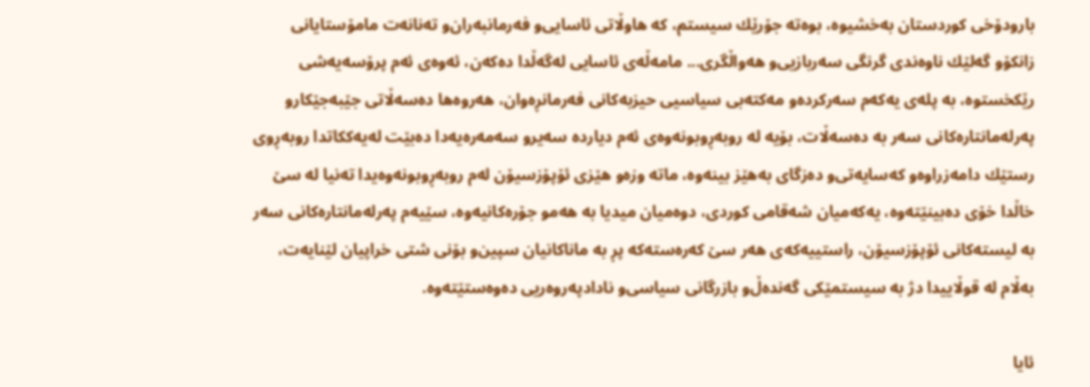بارودۆخی كوردستان به‌خشیوه‌، بوه‌ته‌ جۆرێك سیستم، كه‌ هاوڵاتی ئاسایی‌و فه‌رمانبه‌ران‌و ته‌نانه‌ت مامۆستایانی زانكۆ‌و گه‌لێك ناوه‌ندی گرنگی سه‌ربازیی‌و هه‌واڵگری... مامه‌ڵه‌ی ئاسایی له‌گه‌ڵدا ده‌كه‌ن، ئه‌وه‌ی ئه‌م پرۆسه‌یه‌شی رێكخستوه‌، به‌ پله‌ی یه‌كه‌م سه‌ركرده‌‌و مه‌كته‌بی سیاسیی حیزبه‌كانی فه‌رمانڕه‌وان، هه‌روه‌ها ده‌سه‌ڵاتی جێبه‌جێكار‌و په‌رله‌مانتاره‌كانی سه‌ر به‌ ده‌سه‌ڵات، بۆیه‌ له‌ روبه‌ڕوبونه‌وه‌ی ئه‌م دیارده‌ سه‌یرو سه‌مه‌ره‌یه‌دا ده‌بێت له‌یه‌ككاتدا روبه‌ڕوی رستێك دامه‌زراوه‌‌و كه‌سایه‌تی‌و ده‌زگای به‌هێز بینه‌وه‌، ماته‌ وزه‌‌و هێزی ئۆپۆزسیۆن له‌م روبه‌ڕوبونه‌وه‌یدا ته‌نیا له‌ سێ‌ خاڵدا خۆی ده‌بینێته‌وه‌، یه‌كه‌میان شه‌قامی كوردی، دوه‌میان میدیا به‌ هه‌مو جۆره‌كانیه‌وه‌، سێیه‌م په‌رله‌مانتاره‌كانی سه‌ر به‌ لیسته‌كانی ئۆپۆزسیۆن، راستییه‌كه‌ی هه‌ر سێ‌ كه‌ره‌سته‌كه‌ پڕ به‌ ماناكانیان سپین‌و بۆنی شتی خراپیان لێنایه‌ت، به‌ڵام له‌ قوڵاییدا دژ به‌ سیستمێكی گه‌نده‌ڵ‌‌و بازرگانی سیاسی‌و نادادپه‌روه‌ریی ده‌وه‌ستێته‌وه‌.

ئایا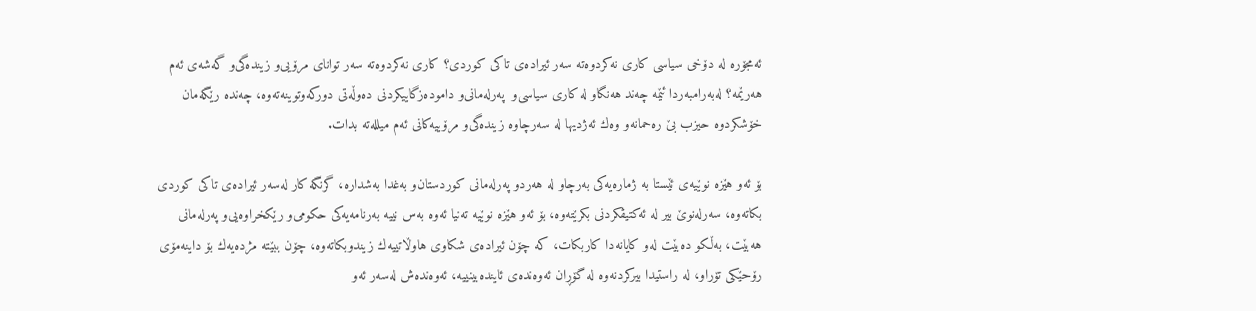ئه‌مجۆره‌ له‌ دۆخی سیاسی كاری نه‌كردوه‌ته‌ سه‌ر ئیراده‌ی تاكی كوردی؟ كاری نه‌كردوه‌ته‌ سه‌ر توانای مرۆیی‌و زینده‌گی‌و گه‌شه‌ی ئه‌م هه‌رێمه‌؟ له‌به‌رامبه‌ردا ئێمه‌ چه‌ند هه‌نگاو له‌ كاری سیاسی‌و  په‌رله‌مانی‌و داموده‌زگاییكردنی ده‌وڵه‌تی دوركه‌وتوینه‌ته‌وه‌، چه‌نده‌ رێگه‌مان خۆشكردوه‌ حیزب بێ‌ ره‌حمانه‌‌و وه‌ك ئه‌ژدیها له‌ سه‌رچاوه‌ زینده‌گی‌و مرۆییه‌كانی ئه‌م میلله‌ته‌ بدات.

بۆ ئه‌و هێزه‌ نوێیه‌ی ئێستا به‌ ژماره‌یه‌كی به‌رچاو له‌ هه‌ردو په‌رله‌مانی كوردستان‌و به‌غدا به‌شداره‌، گرنگه‌ كار له‌سه‌ر ئیراده‌ی تاكی كوردی بكاته‌وه‌، سه‌رله‌نوێ‌ بیر له‌ ئه‌كتیڤكردنی بكرێته‌وه‌، بۆ ئه‌و هێزه‌ نوێیه‌ ته‌نیا ئه‌وه‌ به‌س نییه‌ به‌رنامه‌یه‌كی حكومی‌و رێكخراوه‌یی‌و په‌رله‌مانی هه‌بێت، به‌ڵكو ده‌بێت له‌و كایانه‌دا كاربكات، كه‌ چۆن ئیراده‌ی شكاوی هاوڵاتییه‌ك زیندوبكاته‌وه‌، چۆن ببێته‌ مژده‌یه‌ك بۆ داینه‌مۆی رۆحێكی تۆراو، له‌ راستیدا بیركردنه‌وه‌ له‌ گۆڕان ئه‌وه‌نده‌ی ئاینده‌بینییه‌، ئه‌وه‌نده‌ش له‌سه‌ر ئه‌و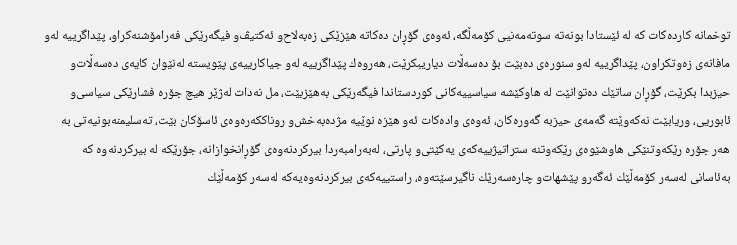توخمانه‌ كارده‌كات كه‌ له‌ ئێستادا بونه‌ته‌ سوته‌مه‌نیی كۆمه‌ڵگه‌، ئه‌وه‌ی گۆڕان ده‌كاته‌ هێزێكی زه‌به‌لاح‌و ئه‌كتیڤ‌و فیگه‌رێكی فه‌رامۆشنه‌كراو، پێداگرییه‌ له‌و مافانه‌ی زه‌وتكراون، پێداگرییه‌ له‌و سنوره‌ی ده‌بێت بۆ ده‌سه‌ڵات دیاریبكرێت، هه‌روه‌ك پێداگرییه‌ له‌و جیاكارییه‌ی پێویسته‌ له‌نێوان كایه‌ی ده‌سه‌ڵات‌و حیزبدا بكرێت، گۆڕان ساتێك ده‌توانێت له‌ هاوكێشه‌ سیاسییه‌كانی كوردستاندا فیگه‌رێكی به‌هێزبێت، مل نه‌دات له‌ژێر هیچ جۆره‌ فشارێكی سیاسی‌و ئابوریی، وریابێت نه‌كه‌وێته‌ گه‌مه‌ی حیزبه‌ گه‌وره‌كان، ئه‌وه‌ی واده‌كات ئه‌و هێزه‌ نوێیه‌ مژده‌به‌خش‌و روناككه‌ره‌وه‌ی ئاسۆكان بێت، ته‌سلیمنه‌بونیه‌تی به‌ هه‌ر جۆره‌ رێكه‌وتنێكی هاوشێوه‌ی رێكه‌وتنه‌ ستراتیژییه‌كه‌ی یه‌كێتی‌و پارتی، له‌به‌رامبه‌ردا بیركردنه‌وه‌ی گۆڕانخوازانه‌، جۆرێكه‌ له‌ بیركردنه‌وه‌ كه‌ به‌ئاسانی له‌سه‌ر كۆمه‌ڵێك ئه‌گه‌ر‌و پێشهات‌و چاره‌سه‌رێك ناگیرسێته‌وه‌، راستییه‌كه‌ی بیركردنه‌وه‌یه‌كه‌ له‌سه‌ر كۆمه‌ڵێك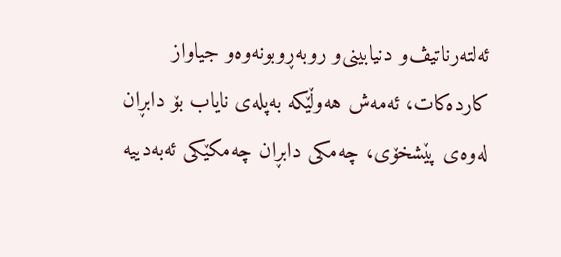ئه‌لته‌رناتیڤ‌و دنیابینی‌و روبه‌ڕوبونه‌وه‌‌و جیاواز كارده‌كات، ئه‌مه‌ش هه‌وڵێكه‌ به‌پله‌ی نایاب بۆ دابڕان له‌وه‌ی پێشخۆی، چه‌مكی دابڕان چه‌مكێكی ئه‌به‌دییه‌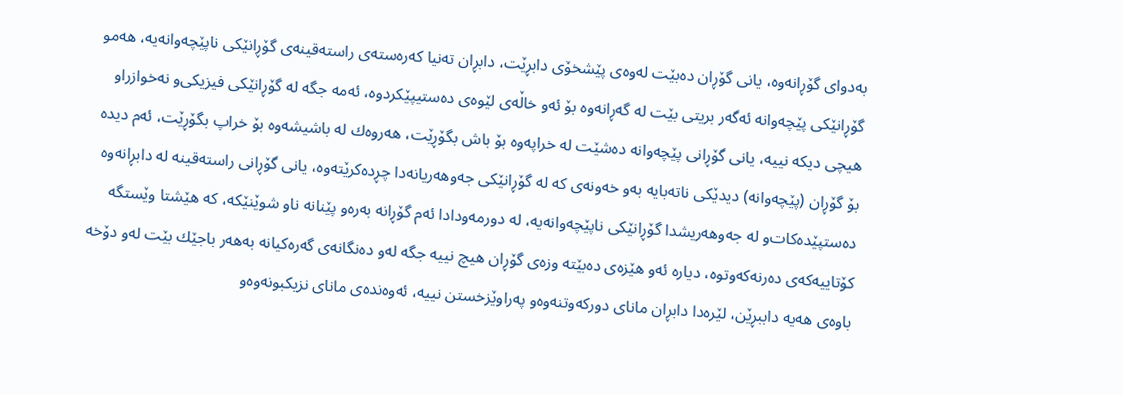به‌دوای گۆڕانه‌وه‌، یانی گۆڕان ده‌بێت له‌وه‌ی پێشخۆی دابڕێت، دابڕان ته‌نیا كه‌ره‌سته‌ی راسته‌قینه‌ی گۆڕانێكی ناپێچه‌وانه‌یه‌، هه‌مو گۆڕانێكی پێچه‌وانه‌ ئه‌گه‌ر بریتی بێت له‌ گه‌ڕانه‌وه‌ بۆ ئه‌و خاڵه‌ی لێوه‌ی ده‌ستیپێكردوه‌، ئه‌مه‌ جگه‌ له‌ گۆڕانێكی فیزیكی‌و نه‌خوازراو هیچی‌ دیكه‌ نییه‌، یانی گۆڕانی پێچه‌وانه‌ ده‌شێت له‌ خراپه‌وه‌ بۆ باش بگۆڕێت، هه‌روه‌ك له‌ باشیشه‌وه‌ بۆ خراپ بگۆڕێت، ئه‌م دیده‌ بۆ گۆڕان (پێچه‌وانه‌) دیدێكی ناته‌بایه‌ به‌و خه‌ونه‌ی كه‌ له‌ گۆڕانێكی جه‌وهه‌ریانه‌دا چڕده‌كرێته‌وه‌، یانی گۆڕانی راسته‌قینه‌ له‌ دابڕانه‌وه‌ ده‌ستپێده‌كات‌و له‌ جه‌وهه‌ریشدا گۆڕانێكی ناپێچه‌وانه‌یه‌، له‌ دورمه‌‌ودادا ئه‌م گۆڕانه‌ به‌ره‌و پێنانه‌ ناو شوێنێكه‌، كه‌ هێشتا وێستگه‌ كۆتاییه‌كه‌ی ده‌رنه‌كه‌وتوه‌، دیاره‌ ئه‌و هێزه‌ی ده‌بێته‌ وزه‌ی گۆڕان هیچ نییه‌ جگه‌ له‌و ده‌نگانه‌ی گه‌ره‌كیانه‌ به‌هه‌ر باجێك بێت له‌و دۆخه‌ باوه‌ی هه‌یه‌ داببڕێن، لێره‌دا دابڕان مانای دوركه‌وتنه‌وه‌‌و په‌راوێزخستن نییه‌، ئه‌وه‌نده‌ی مانای نزیكبونه‌وه‌‌و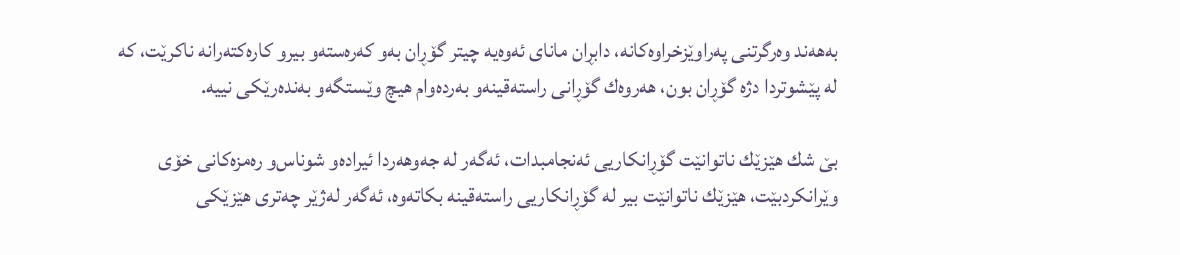به‌هه‌ند وه‌رگرتنی په‌راوێزخراوه‌كانه‌، دابڕان مانای ئه‌وه‌یه‌ چیتر گۆڕان به‌و كه‌ره‌سته‌‌و بیر‌و كاره‌كته‌رانه‌ ناكرێت، كه‌ له‌ پێشوتردا دژه‌ گۆڕان بون، هه‌روه‌ك گۆڕانی راسته‌قینه‌‌و به‌رده‌وام هیچ وێستگه‌‌و به‌نده‌رێكی نییه‌.

بێ‌ شك هێزێك ناتوانێت گۆڕانكاریی ئه‌نجامبدات، ئه‌گه‌ر له‌ جه‌وهه‌ردا ئیراده‌‌و شوناس‌و ره‌مزه‌كانی خۆی وێرانكردبێت، هێزێك ناتوانێت بیر له‌ گۆڕانكاریی راسته‌قینه‌ بكاته‌وه‌، ئه‌گه‌ر له‌ژێر چه‌تری هێزێكی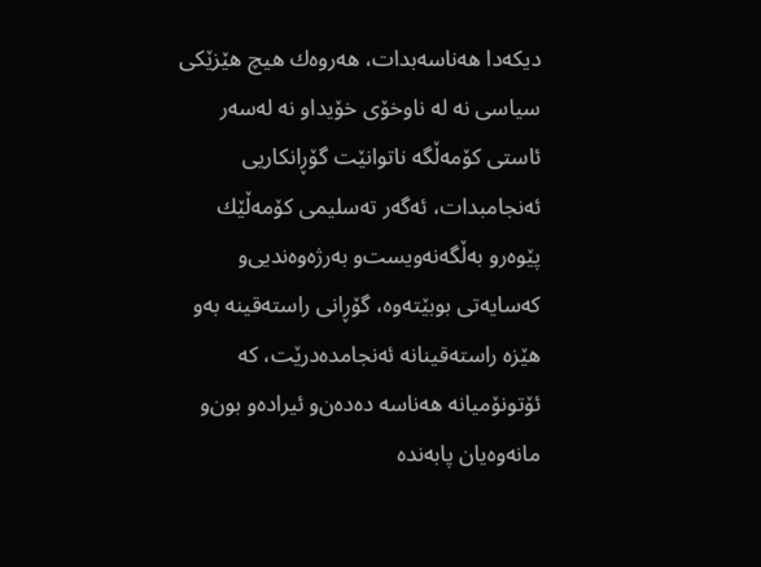دیكه‌دا هه‌ناسه‌بدات، هه‌روه‌ك هیچ هێزێكی سیاسی نه‌ له‌ ناوخۆی خۆیدا‌و نه‌ له‌سه‌ر ئاستی كۆمه‌ڵگه‌ ناتوانێت گۆڕانكاریی ئه‌نجامبدات، ئه‌گه‌ر ته‌سلیمی كۆمه‌ڵێك پێوه‌ر‌و به‌ڵگه‌نه‌ویست‌و به‌رژه‌وه‌ندیی‌و كه‌سایه‌تی بوبێته‌وه‌، گۆڕانی راسته‌قینه‌ به‌و هێزه‌ راسته‌قینانه‌ ئه‌نجامده‌درێت، كه‌ ئۆتونۆمیانه‌ هه‌ناسه‌ ده‌ده‌ن‌و ئیراده‌‌و بون‌و مانه‌وه‌یان پابه‌نده‌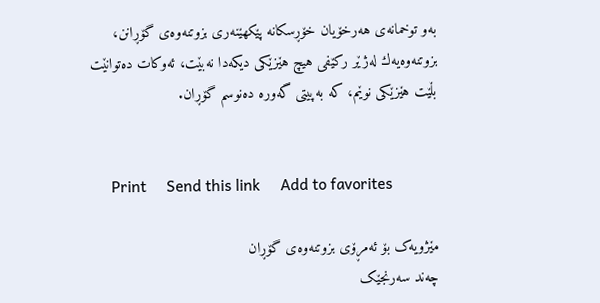به‌و توخمانه‌ی هه‌رخۆیان خۆڕسكانه‌ پێكهێنه‌ری بزوتنه‌وه‌ی گۆڕانن، بزوتنه‌وه‌یه‌ك له‌ژێر ركێفی هیچ هێزێكی دیكه‌دا نه‌بێت، ئه‌وكات ده‌توانێت بڵێت هێزێكی نوێم، كه‌ به‌پیتی گه‌وره‌ ده‌نوسم گۆڕان.


     Print     Send this link     Add to favorites

مێژویه‌ک بۆ ئه‌مڕۆی بزوتنەوەی گۆڕان
چه‌ند سه‌رنجێک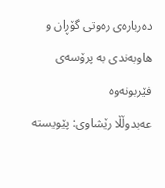ده‌رباره‌ی ره‌وتی گۆڕان و هاوبه‌ندی به‌ پرۆسه‌ی فێربونه‌وه‌
عه‌بدوڵڵا رێشاوی‌: پێویسته‌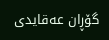گۆڕان عه‌قایدی‌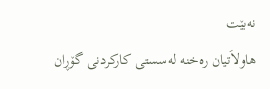نه‌بێت
هاولاَتیان ره‌خنه‌ له‌سستی‌ كاركردنی‌ گۆڕان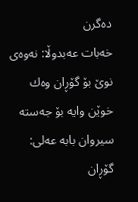ده‌گرن
خه‌بات عه‌بدوڵا: نه‌وه‌ی‌ نوێ‌ بۆ گۆڕان وه‌ك خوێن وایه‌ بۆ جه‌سته‌
سیروان بابه‌ عه‌لی: گۆڕان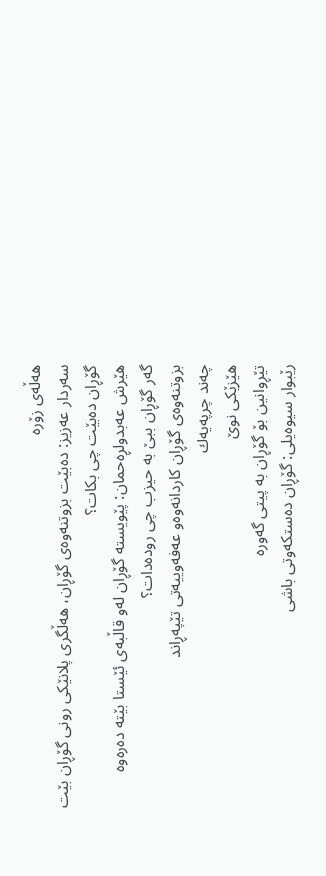هه‌ڵه‌ی زۆره‌
سه‌ردار عه‌زیز: ده‌بێت بزوتنه‌وه‌ی‌ گۆڕان، هه‌ڵگری پلانێکی رونی گۆڕان بێت
گۆڕان ده‌بێت چی‌ بكات؟
هێرش عه‌بدولڕه‌حمان: پێویسته‌ گۆڕان له‌و قاڵبه‌ی‌ ئێستا بێته‌ ده‌ره‌وه‌
گه‌ر گۆڕان ببێ به‌ حیزب چی روده‌دات؟
بزوتنه‌وه‌ی‌ گۆڕان كاردانه‌وه‌و عه‌فه‌وییه‌تی‌ تێپه‌ڕاند
چه‌ند چرپه‌یه‌ك
هێزێكی نوێ‌
تێڕوانین بۆ گۆڕان به‌ پیتی گه‌وره‌
رێبوار سیوه‌یلی‌: گۆڕان ده‌ستكه‌وتی‌ باشی‌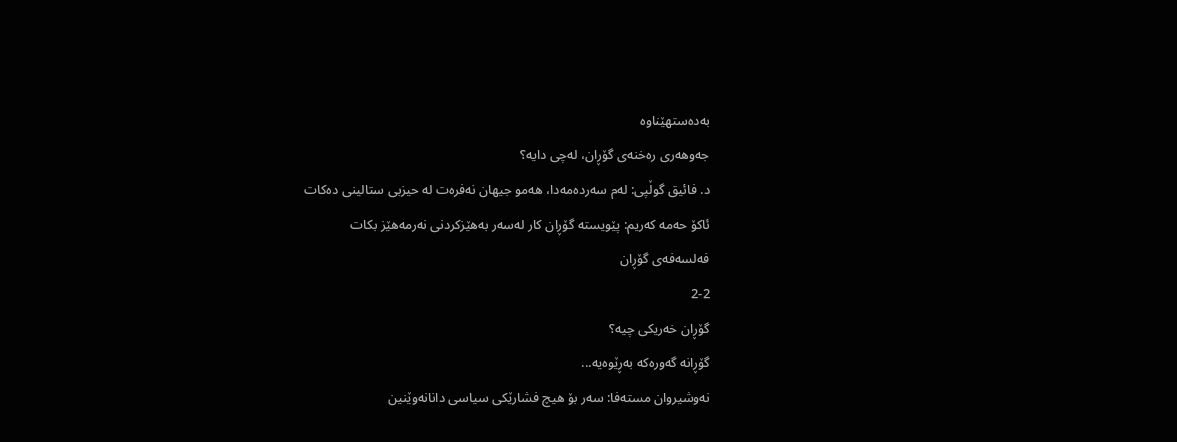به‌ده‌ستهێناوه‌
جه‌وهه‌ری‌ ره‌خنه‌ی‌ گۆڕان، له‌چی‌ دایه‌؟
د. فائیق گوڵپی‌: له‌م سه‌رده‌مه‌دا، هه‌مو جیهان نه‌فره‌ت له‌ حیزبی‌ ستالینی‌ ده‌كات
ئاكۆ حه‌مه‌ كه‌ریم: پێویسته‌ گۆڕان كار له‌سه‌ر به‌هێزكردنی‌ نه‌رمه‌هێز بكات
فه‌لسه‌فه‌ی گۆڕان
2-2
گۆڕان خەریکی چیە؟
گۆڕانە گەورەکە بەڕێوەیە...
نه‌وشیروان مسته‌فا: سه‌ر بۆ هیچ فشارێكی سیاسی دانانه‌وێنین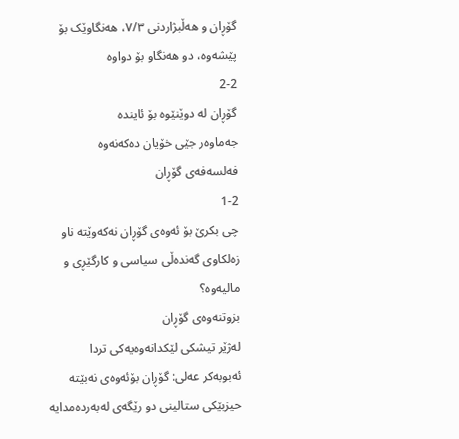گۆڕان ‌و هه‌ڵبژاردنی ٧/٣، هه‌نگاوێک بۆ پێشه‌وه‌، دو هه‌نگاو بۆ دواوه‌
2-2
گۆڕان له‌ دوێنێوه‌ بۆ ئاینده‌
جه‌ماوه‌ر جێی خۆیان ده‌که‌نه‌وه
فه‌لسه‌فه‌ی گۆڕان
1-2
چی بکرێ بۆ ئه‌وه‌ی گۆڕان نه‌که‌وێته‌ ناو زه‌لکاوی گه‌نده‌ڵی سیاسی و کارگێڕی و مالیه‌وه‌؟
بزوتنه‌وه‌ی گۆڕان
له‌ژێر تیشکی لێکدانه‌وه‌یه‌کی تردا
ئه‌بوبه‌كر عه‌لی‌: گۆڕان بۆئه‌وه‌ی‌ نه‌بێته‌ حیزبێكی‌ ستالینی‌ دو رێگه‌ی‌ له‌به‌رده‌مدایه‌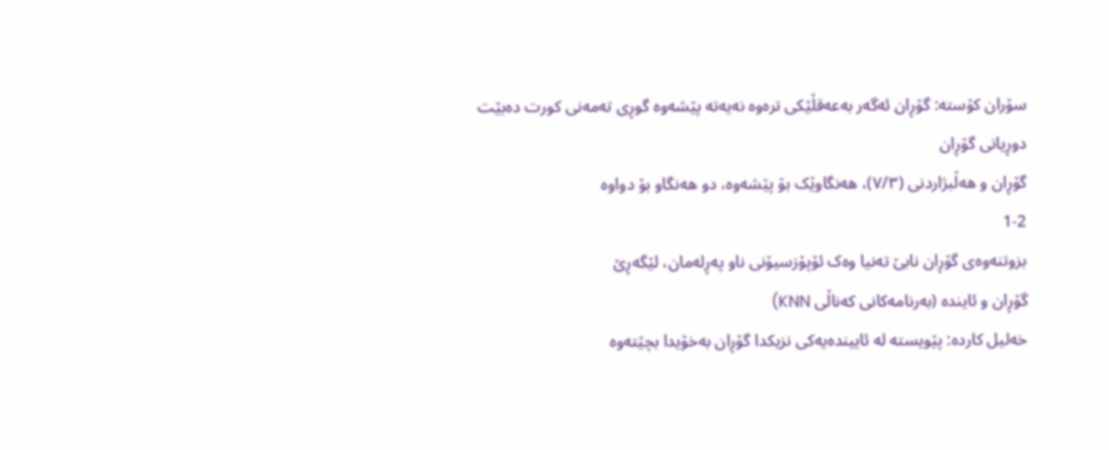سۆران كۆسته‌: گۆڕان ئه‌گه‌ر به‌عه‌قڵێكی‌ تره‌وه‌ نه‌یه‌ته‌ پێشه‌وه‌ گوڕی‌ ته‌مه‌نی‌ كورت ده‌بێت
دوڕیانی‌ گۆڕان
گۆڕان‌ و هه‌ڵبژاردنی (٧/٣)، هه‌نگاوێک بۆ پێشه‌وه‌، دو هه‌نگاو بۆ دواوه‌
1-2
بزوتنه‌وه‌ی گۆڕان نابێ ته‌نیا وه‌ک ئۆپۆزسیۆنی ناو په‌ڕله‌مان، لێگه‌ڕێ
گۆڕان و ئاینده‌ (به‌رنامه‌كانی‌ كه‌ناڵی‌ KNN)
خه‌لیل كارده‌: پێویسته‌ له‌ ئایینده‌یه‌كی نزیكدا گۆڕان به‌خۆیدا بچێته‌وه‌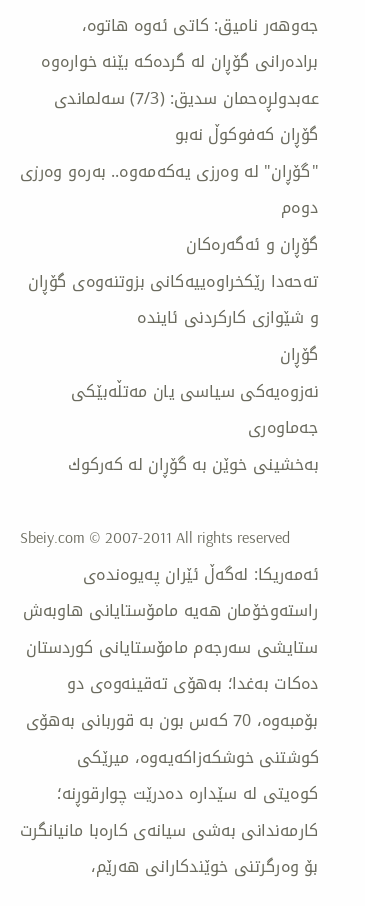جه‌وهه‌ر نامیق: كاتی ئه‌وه‌ هاتوه‌، براده‌رانی گۆڕان له‌ گرده‌كه‌ بێنه‌ خواره‌وه‌
عه‌بدولڕه‌حمان سدیق: (7/3) سه‌لماندی گۆڕان كه‌فوكوڵ‌ نه‌بو
"گۆڕان" له‌ وه‌رزی‌ یه‌كه‌مه‌وه‌.. به‌ره‌و وه‌رزی‌ دوه‌م
گۆڕان و ئه‌گه‌ره‌كان
ته‌حه‌دا رێکخراوه‌ییه‌کانی بزوتنه‌وه‌ی گۆڕان و شێوازی کارکردنی ئاینده‌
گۆڕان
نه‌زوه‌یه‌كی‌ سیاسی‌ یان مه‌تڵه‌بێكی‌ جه‌ماوه‌ری‌
بەخشینی خوێن بە گۆڕان لە كەركوك

Sbeiy.com © 2007-2011 All rights reserved
ئه‌مه‌ریكا: له‌گه‌ڵ ئێران په‌یوه‌نده‌ی‌ راسته‌وخۆمان هه‌یه‌ مامۆستایانی هاوبه‌ش ستایشی سه‌رجه‌م مامۆستایانی‌ كوردستان ده‌كات به‌غدا؛ به‌هۆی ته‌قینه‌وه‌ی دو بۆمبه‌وه، 70 كه‌س بون به‌ قوربانی‌ به‌هۆی‌ كوشتنی‌ خوشكه‌زاكه‌یه‌وه‌، میرێكی كوه‌یتی‌ له‌ سێداره‌ ده‌درێت چوارقوڕنه‌؛ كارمه‌ندانی به‌شی سیانه‌ی كاره‌با مانیانگرت بۆ وه‌رگرتنی خوێندكارانی هه‌رێم،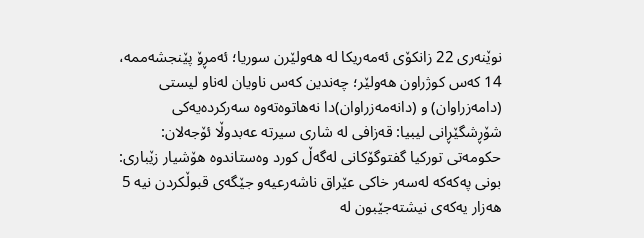نوێنه‌ری‌ 22 زانكۆی‌ ئه‌مه‌ریكا له‌ هه‌ولێرن سوریا؛ ئه‌مڕۆ پێنجشه‌ممه‌، 14 كه‌س كوژراون هه‌ولێر؛ چه‌ندین كه‌س ناویان له‌ناو ليستى (دامه‌زراوان) و (دانه‌مه‌زراوان)دا نه‌هاتوه‌ته‌وه‌ سه‌ركرده‌یه‌كی شۆڕشگێڕانی‌ لیبیا: قه‌زافی له‌ شاری‌ سیرته‌ عه‌بدوڵا ئۆجه‌لان: حكومه‌تی‌ توركیا گفتوگۆكانی‌ له‌گه‌ڵ كورد وه‌ستاندوه‌ هۆشیار زێباری‌: بونی په‌كه‌كه‌ له‌سه‌ر خاكی عێراق ناشه‌رعیه‌و جێگه‌ی‌ قبوڵكردن نیه‌ 5 هه‌زار یه‌كه‌ی‌ نیشته‌جێبون له‌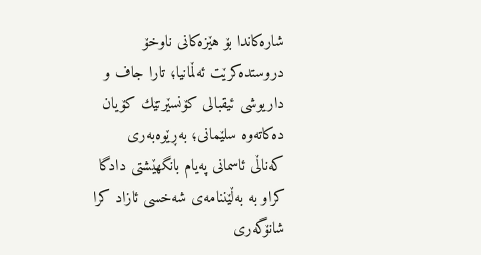شاره‌كاندا بۆ هێزه‌كانی ناوخۆ دروستده‌كرێت ئه‌ڵمانیا؛ تارا جاف و داریوشی‌ ئیقبالی‌ كۆنسێرتێك كۆیان ده‌كاته‌وه‌ سلێمانی؛ به‌ڕێوه‌به‌ری كه‌ناڵی ئاسمانی په‌یام بانگهێشتی دادگا کراو به‌ به‌ڵێننامه‌ی شه‌خسی ئازاد کرا شانۆگه‌ری‌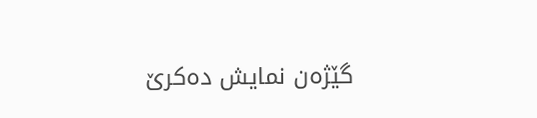گێژه‌ن نمایش ده‌كرێ